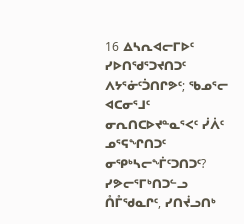16 ᐃᓴᕆᐊᓕᒥᐅᑦ ᓯᐅᑎᖁᕐᑐᔪᑎᑐᑦ ᐱᔭᕐᓃᑦᑑᑎᒋᕗᑦ; ᖃᓄᕐᓕ ᐊᑕᓂᕐᒧᑦ ᓂᕆᑎᑕᐅᔪᓐᓇᕐᐸᑦ ᓰᐲᑦ ᓄᕐᕋᖏᑎᑐᑦ ᓂᕿᒃᓴᓕᖕᒦᑦᑐᑎᑐᑦ?
ᓯᕗᓕᕐᒥᒃᑎᑐᓪᓗ ᑍᒤᖁᓇᒋᑦ, ᓯᑎᔫᓗᑎᒃ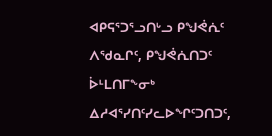ᐊᑭᕋᕐᑐᕐᓗᑎᒡᓗ ᑭᖑᕚᕇᑦ ᐱᖁᓇᒋᑦ, ᑭᖑᕚᕇᑎᑐᑦ ᐆᒻᒪᑎᒥᖕᓂᒃ ᐃᓱᐊᕐᓯᑎᑦᓯᓚᐅᖏᑦᑐᑎᑐᑦ,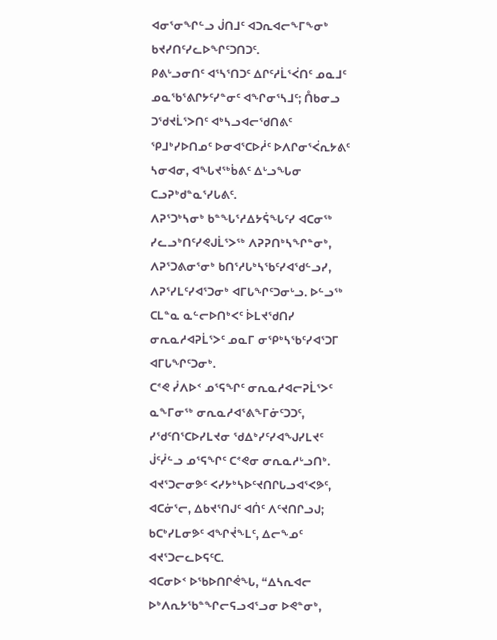ᐊᓂᕐᓂᖏᓪᓗ ᒎᑎᒧᑦ ᐊᑐᕆᐊᓕᖕᒥᖕᓂᒃ ᑲᔪᓯᑎᑦᓯᓚᐅᖏᑦᑐᑎᑐᑦ.
ᑭᕕᒡᓗᓂᑎᑦ ᐊᕐᓴᕐᑎᑐᑦ ᐃᒋᑦᓱᒫᕐᐹᑎᑦ ᓄᓇᒧᑦ ᓄᓇᖃᕐᕕᒋᔭᑦᓯᓐᓂᑦ ᐊᖏᓂᕐᓴᒧᑦ; ᑍᑲᓂᓗ ᑐᖁᔪᒫᕐᐳᑎᑦ ᐊᒃᓴᓗᐊᓕᖁᑎᕕᑦ ᕿᒧᒃᓯᐅᑎᓄᑦ ᐅᓂᐊᕐᑕᐅᓲᑦ ᐅᐱᒋᓂᕐᐹᕆᔭᕕᑦ ᓴᓂᐊᓂ, ᐊᖓᔪᖅᑳᕕᑦ ᐃᒡᓗᖓᓂ ᑕᓗᕈᒃᑯᓐᓇᕐᓯᒐᕕᑦ.
ᐱᕈᕐᑐᒃᓴᓂᒃ ᑲᓐᖓᕐᓱᐃᔭᕌᖓᑦᓯ ᐊᑕᓂᖅ ᓯᓚᓗᒃᑎᑦᓯᕙᒍᒫᕐᐳᖅ ᐱᕈᕈᑎᒃᓴᖏᓐᓂᒃ, ᐱᕈᕐᑐᕕᓂᕐᓂᒃ ᑲᑎᕐᓱᒐᒃᓴᖃᑦᓯᐊᖁᓪᓗᓯ, ᐱᕈᕐᓯᒪᑦᓯᐊᕐᑐᓂᒃ ᐊᒥᒐᖏᑦᑐᓂᒡᓗ. ᐅᓪᓗᖅ ᑕᒪᓐᓇ ᓇᓪᓕᐅᑎᒃᐸᑦ ᐆᒪᔪᖁᑎᓯ ᓂᕆᓇᓱᐊᕈᒫᕐᐳᑦ ᓄᓇᒥ ᓂᕿᒃᓴᖃᑦᓯᐊᕐᑐᒥ ᐊᒥᒐᖏᑦᑐᓂᒃ.
ᑕᕝᕙ ᓰᐱᐅᑉ ᓄᕐᕋᖏᑦ ᓂᕆᓇᓱᐊᓕᕈᒫᕐᐳᑦ ᓇᖕᒥᓂᖅ ᓂᕆᓇᓱᐊᕐᕕᖕᒥᓃᑦᑐᑐᑦ, ᓯᖁᑦᑎᕐᑕᐅᓯᒪᔪᓂ ᖁᐃᒃᓯᑦᓯᐊᖑᓯᒪᔪᑦ ᒎᑦᓰᓪᓗ ᓄᕐᕋᖏᑦ ᑕᕝᕙᓂ ᓂᕆᓇᓱᒡᓗᑎᒃ.
ᐊᔪᕐᑐᓕᓂᕗᑦ ᐸᓯᔭᒃᓴᐅᑦᔪᑎᒋᒐᓗᐊᕐᐸᕗᑦ, ᐊᑕᓃᕐᓕ, ᐃᑲᔪᕐᑎᒍᑦ ᐊᑏᑦ ᐱᑦᔪᑎᒋᓗᒍ; ᑲᑕᒃᓯᒪᓂᕗᑦ ᐊᖏᔫᖕᒪᑦ, ᐃᓕᖕᓄᑦ ᐊᔪᕐᑐᓕᓚᐅᕋᑦᑕ.
ᐊᑕᓂᐅᑉ ᐅᖃᐅᑎᒋᕚᖓ, “ᐃᓴᕆᐊᓕ ᐅᒃᐱᕆᔭᖃᓐᖏᓕᕋᓗᐊᕐᓗᓂ ᐅᕙᓐᓂᒃ,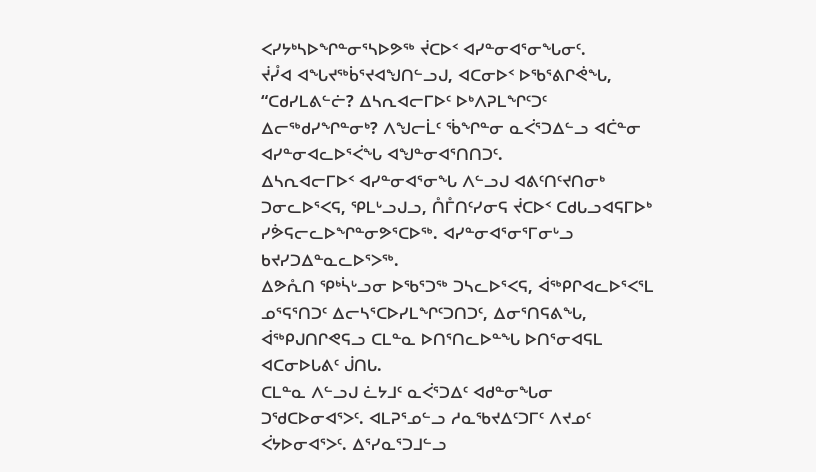ᐸᓯᔭᒃᓴᐅᖏᓐᓂᕐᓴᐅᕗᖅ ᔫᑕᐅᑉ ᐊᓯᓐᓂᐊᕐᓂᖓᓂᑦ.
ᔫᓮᐊ ᐊᖓᔪᖅᑳᕐᔪᐊᖑᑎᓪᓗᒍ, ᐊᑕᓂᐅᑉ ᐅᖃᕐᕕᒋᕚᖓ, “ᑕᑯᓯᒪᕕᓪᓖ? ᐃᓴᕆᐊᓕᒥᐅᑦ ᐅᒃᐱᕈᒪᖏᑦᑐᑦ ᐃᓕᖅᑯᓯᖏᓐᓂᒃ? ᐱᖑᓕᒫᑦ ᖄᖏᓐᓂ ᓇᐹᕐᑐᐃᓪᓗ ᐊᑖᓐᓂ ᐊᓯᓐᓂᐊᓚᐅᕐᐹᖓ ᐊᖑᓐᓂᐊᕐᑎᑎᑐᑦ.
ᐃᓴᕆᐊᓕᒥᐅᑉ ᐊᓯᓐᓂᐊᕐᓂᖓ ᐱᓪᓗᒍ ᐊᕕᑦᑎᑦᔪᑎᓂᒃ ᑐᓂᓚᐅᕐᐸᕋ, ᕿᒪᒡᓗᒍᓗ, ᑍᒤᑎᑦᓯᓂᕋ ᔫᑕᐅᑉ ᑕᑯᒐᓗᐊᕋᒥᐅᒃ ᓯᕘᕋᓕᓚᐅᖏᓐᓂᕗᕐᑕᐅᖅ. ᐊᓯᓐᓂᐊᕐᓂᕐᒥᓂᒡᓗ ᑲᔪᓯᑐᐃᓐᓇᓚᐅᕐᐳᖅ.
ᐃᕗᕅᑎ ᕿᒃᓵᒡᓗᓂ ᐅᖃᕐᑐᖅ ᑐᓴᓚᐅᕐᐸᕋ, ᐋᖅᑭᒋᐊᓚᐅᕐᐸᕐᒪ ᓄᕐᕋᕐᑎᑐᑦ ᐃᓕᓴᕐᑕᐅᓯᒪᖏᑦᑐᑎᑐᑦ, ᐃᓂᕐᑎᕋᕕᖓ, ᐋᖅᑭᒍᑎᒋᕙᕋᓗ ᑕᒪᓐᓇ ᐅᑎᕐᑎᓚᐅᓐᖓ ᐅᑎᕐᓂᐊᕋᒪ ᐊᑕᓂᐅᒐᕕᑦ ᒎᑎᒐ.
ᑕᒪᓐᓇ ᐱᓪᓗᒍ ᓛᔭᒧᑦ ᓇᐹᕐᑐᐃᑦ ᐊᑯᓐᓂᖓᓂ ᑐᖁᑕᐅᓂᐊᕐᐳᑦ. ᐊᒪᕈᕐᓄᓪᓗ ᓱᓇᖃᔪᐃᑦᑐᒥᑦ ᐱᔪᓄᑦ ᐹᔭᐅᓂᐊᕐᐳᑦ. ᐃᕐᓯᓇᕐᑐᒧᓪᓗ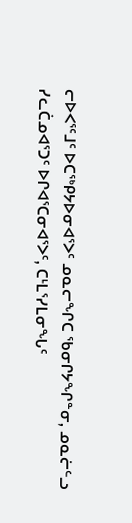ᓕᐅᐸᕐᑦᒧᑦ ᐅᑕᖅᑭᔭᐅᓂᐊᕐᐳᑦ ᓄᓇᓕᖏᑕ ᖃᓂᒋᔭᖏᓐᓂ, ᓄᓇᓖᓪᓗ ᓯᓚᑖᓄᐊᕐᑐᑦ ᐅᒋᐊᕐᑕᓂᐊᕐᐳᑦ, ᑕᒻᒪᕐᓯᒪᓂᖓᑦ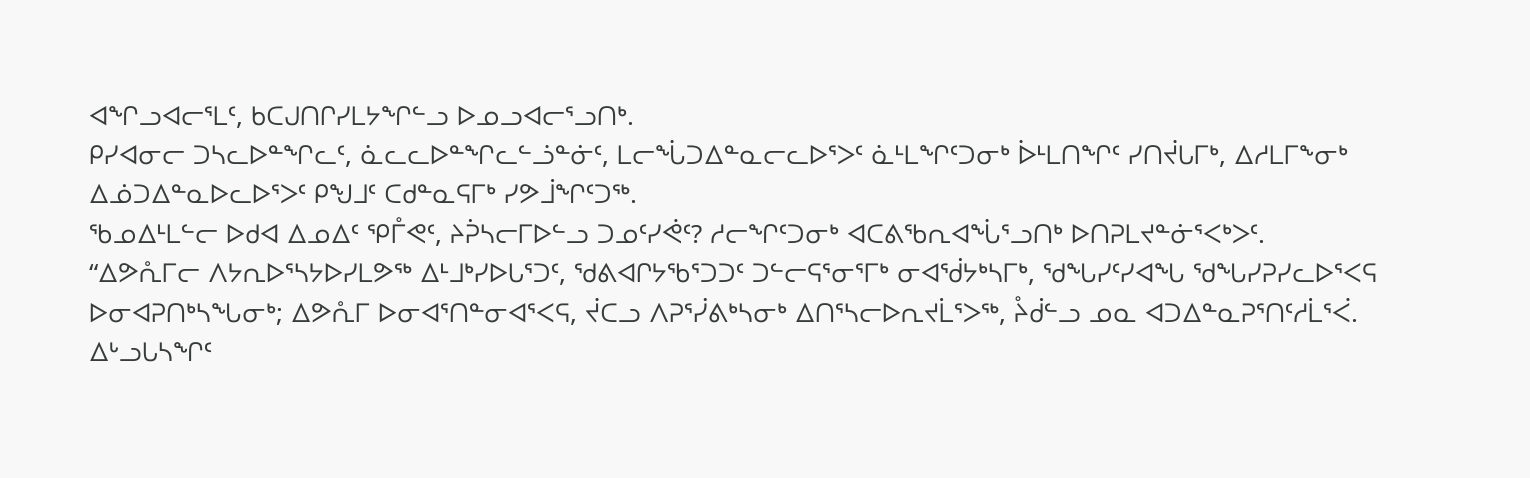ᐊᖏᓗᐊᓕᕐᒪᑦ, ᑲᑕᒍᑎᒋᓯᒪᔭᖏᓪᓗ ᐅᓄᓗᐊᓕᕐᓗᑎᒃ.
ᑭᓯᐊᓂᓕ ᑐᓴᓚᐅᓐᖏᓚᑦ, ᓈᓚᓚᐅᓐᖏᓚᓪᓘᓐᓃᑦ, ᒪᓕᖔᑐᐃᓐᓇᓕᓚᐅᕐᐳᑦ ᓈᒻᒪᖏᑦᑐᓂᒃ ᐆᒻᒪᑎᖏᑦ ᓯᑎᔫᒐᒥᒃ, ᐃᓱᒪᒥᖕᓂᒃ ᐃᓅᑐᐃᓐᓇᐅᓚᐅᕐᐳᑦ ᑭᖑᒧᑦ ᑕᑯᓐᓇᕋᒥᒃ ᓯᕗᒨᖏᑦᑐᖅ.
ᖃᓄᐃᒻᒪᓪᓕ ᐅᑯᐊ ᐃᓄᐃᑦ ᕿᒤᕙᑦ, ᔨᕉᓴᓕᒥᐅᓪᓗ ᑐᓄᑦᓯᕚᑦ? ᓱᓕᖏᑦᑐᓂᒃ ᐊᑕᕕᖃᕆᐊᖔᕐᓗᑎᒃ ᐅᑎᕈᒪᔪᓐᓃᕐᐸᒃᐳᑦ.
“ᐃᕗᕅᒥᓕ ᐱᔭᕆᐅᕐᓴᔭᐅᓯᒪᕗᖅ ᐃᒻᒧᒃᓯᐅᒐᕐᑐᑦ, ᖁᕕᐊᒋᔭᖃᕐᑐᑐᑦ ᑐᓪᓕᕋᕐᓂᕐᒥᒃ ᓂᐊᖂᔭᒃᓴᒥᒃ, ᖁᖓᓯᑦᓯᐊᖓ ᖁᖓᓯᕈᓯᓚᐅᕐᐸᕋ ᐅᓂᐊᕈᑎᒃᓴᖓᓂᒃ; ᐃᕗᕅᒥ ᐅᓂᐊᕐᑎᓐᓂᐊᕐᐸᕋ, ᔫᑕᓗ ᐱᕈᕐᓰᕕᒃᓴᓂᒃ ᐃᑎᕐᓴᓕᐅᕆᔪᒫᕐᐳᖅ, ᔧᑰᓪᓗ ᓄᓇ ᐊᑐᐃᓐᓇᕈᕐᑎᑦᓱᒫᕐᐹ.
ᐃᒡᓗᒐᓴᖏᑦ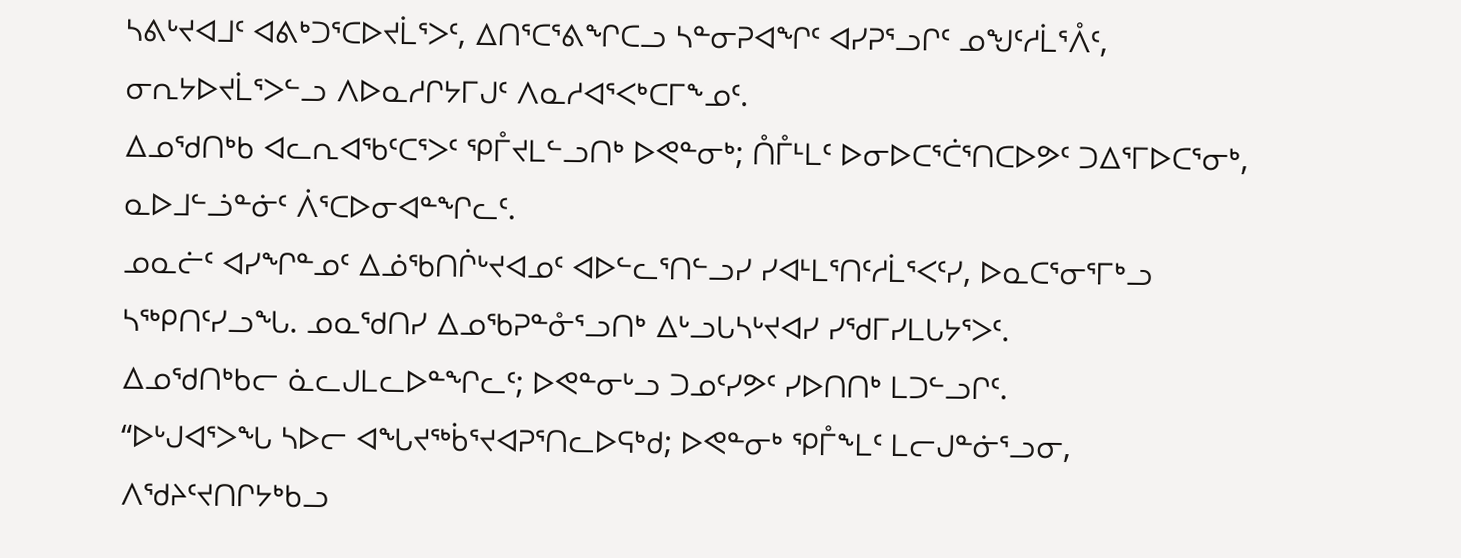ᓴᕕᒡᔪᐊᒧᑦ ᐊᕕᒃᑐᕐᑕᐅᔪᒫᕐᐳᑦ, ᐃᑎᕐᑕᕐᕕᖏᑕᓗ ᓴᓐᓂᕈᐊᖏᑦ ᐊᓯᕈᕐᓗᒋᑦ ᓄᖑᑦᓱᒫᕐᐰᑦ, ᓂᕆᔭᐅᔪᒫᕐᐳᓪᓗ ᐱᐅᓇᓱᒋᔭᒥᒍᑦ ᐱᓇᓱᐊᕐᐸᒃᑕᒥᖕᓄᑦ.
ᐃᓄᖁᑎᒃᑲ ᐊᓚᕆᐊᖃᑦᑕᕐᐳᑦ ᕿᒤᔪᒪᓪᓗᑎᒃ ᐅᕙᓐᓂᒃ; ᑍᒤᒻᒪᑦ ᐅᓂᐅᑕᕐᑖᕐᑎᑕᐅᕗᑦ ᑐᐃᕐᒥᐅᑕᕐᓂᒃ, ᓇᐅᒧᓪᓘᓐᓃᑦ ᐲᕐᑕᐅᓂᐊᓐᖏᓚᑦ.
ᓄᓇᓖᑦ ᐊᓯᖏᓐᓄᑦ ᐃᓅᖃᑎᒌᒡᔪᐊᓄᑦ ᐊᐅᓪᓚᕐᑎᓪᓗᓯ ᓯᐊᒻᒪᕐᑎᑦᓱᒫᕐᐸᑦᓯ, ᐅᓇᑕᕐᓂᕐᒥᒃᓗ ᓴᖅᑭᑎᑦᓯᓗᖓ. ᓄᓇᖁᑎᓯ ᐃᓄᖃᕈᓐᓁᕐᓗᑎᒃ ᐃᒡᓗᒐᓴᒡᔪᐊᓯ ᓯᖁᒥᓯᒪᒐᔭᕐᐳᑦ.
ᐃᓄᖁᑎᒃᑲᓕ ᓈᓚᒍᒪᓚᐅᓐᖏᓚᑦ; ᐅᕙᓐᓂᒡᓗ ᑐᓄᑦᓯᕗᑦ ᓯᐅᑎᑎᒃ ᒪᑐᓪᓗᒋᑦ.
“ᐅᒡᒍᐊᕐᐳᖓ ᓴᐅᓕ ᐊᖓᔪᖅᑳᕐᔪᐊᕈᕐᑎᓚᐅᕋᒃᑯ; ᐅᕙᓐᓂᒃ ᕿᒤᖕᒪᑦ ᒪᓕᒍᓐᓃᕐᓗᓂ, ᐱᖁᔨᑦᔪᑎᒋᔭᒃᑲᓗ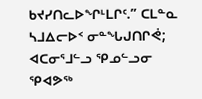ᑲᔪᓯᑎᓚᐅᖏᒻᒪᒋᑦ.” ᑕᒪᓐᓇ ᓴᒧᐃᓕᐅᑉ ᓂᓐᖓᒍᑎᒋᕚ; ᐊᑕᓂᕐᒧᓪᓗ ᕿᓄᓪᓗᓂ ᕿᐊᕗᖅ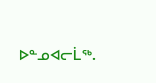ᐅᓐᓄᐊᓕᒫᖅ.